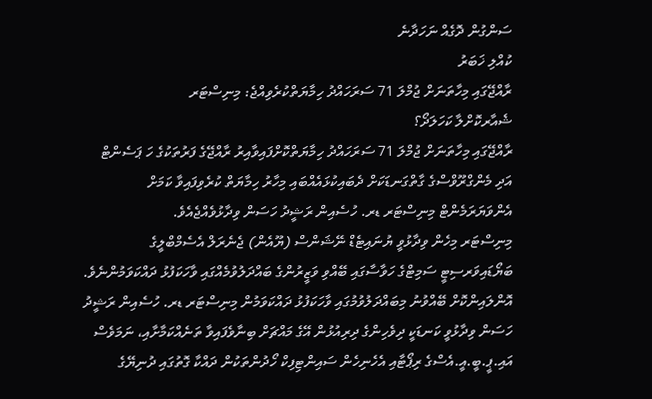ސަންގުން ދޮގެއް ނަހަދާނެ
ކުއްލި ޚަބަރު
ރާއްޖޭގައި މިހާތަނަށް ޖުމްލަ 71 ސަރަހައްދު ހިމާޔަތްކުރެވިއްޖެ: މިނިސްޓަރ
ޝެއާރކޮށްލާ ކަހަލަދޯ؟
ރާއްޖޭގައި މިހާތަނަށް ޖުމްލަ 71 ސަރަހައްދު ހިމާޔަތްކޮށްފައިވާއިރު ރާއްޖޭގެ ފަރުތަކުގެ ހަ ޕަސެންޓް  އަދި މެންގްރޫވްސްގެ ގާތްގަނޑަކަށް ދެބައިކުޅައެއްބައި މިހާރު ހިމާޔަތް ކުރެވިފައިވާ ކަމަށް އެންވަޔަރަމެންޓް މިނިސްޓަރ ޑރ. ހުސެއިން ރަޝީދު ހަސަން ވިދާޅުވެއްޖެއެވެ.
މިނިސްޓަރ މިހެން ވިދާޅުވީ ޔުނައިޓެޑް ނޭޝަންސް (ޔޫއެން) ޖެނެރަލް އެސެމްބްލީގެ ބަޔޯޑައިވަރސިޓީ ސަމިޓްގެ ހަވާސާގައި ބޭއްވި ވަޒީރުންގެ ބައްދަލުވުމެއްގައި ވާހަކަފުޅު ދައްކަވަމުންނެވެ.
އޮންލައިންކޮށް ބޭއްވުނު މިބައްދަލުވުމުގައި ވާހަކަފުޅު ދައްކަވަމުން މިނިސްޓަރ ޑރ. ހުސެއިން ރަޝީދު ހަސަން ވިދާޅުވީ ކަނޑަކީ ދިވެހިންގެ ދިރިއުޅުން އޭގެ މައްޗަށް ބިނާވެފައިވާ ތަނެއްކަމާށާއި، ނަމަވެސް އައި.ޕީ.ބީ.އީ.އެސްގެ ރިޕޯޓާއި އެހެނިހެން ސައިންޓިފިކް ހޯދުންތަކުން ދައްކާ ގޮތުގައި ދުނިޔޭގެ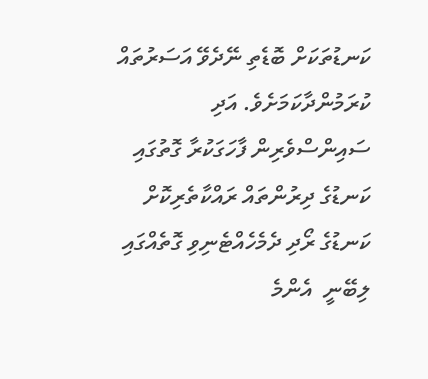ކަނޑުތަކަށް ބޮޑެތި ނޭދެވޭ އަސަރުތައް ކުރަމުންދާކަމަށެވެ. އަދި ސައިންސްވެރިން ފާހަގަކުރާ ގޮތުގައި ކަނޑުގެ ދިރުންތައް ރައްކާތެރިކޮށް ކަނޑުގެ ރޯދި ދެމެހެއްޓެނިވި ގޮތެއްގައި ލިބޭނީ  އެންމެ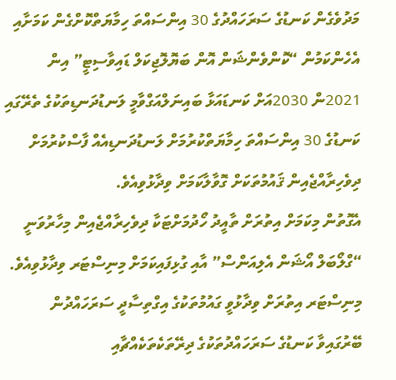މަދުވެގެން ކަނޑުގެ ސަރަހައްދުގެ 30 އިންސައްތަ ހިމާޔަތްކޮށްގެން ކަމަށާއި އެހެންކަމުން “ކޮންވެންޝަން އޮން ބަޔޮލޮޖިކަލް ޑައިވާސިޓީ” އިން 2021ން 2030އަށް ކަނޑައަޅާ ބައިނަލްއަގްވާމީ ލަނޑުދަނޑިތަކުގެ ތެރޭގައި ކަނޑުގެ 30 އިންސައްތަ ހިމާޔަތްކުރުމަށް ލަނޑުދަނޑިއެއް ފާސްކުރުމަށް ދިވެހިރާއްޖެއިން ޤައުމުތަކަށް ގޮވާލާކަމަށް ވިދާޅުވިއެވެ.
އެގޮތުން މިކަމަށް އިތުރަށް ތާއީދު ހޯދުމަށްޓަކާ ދިވެހިރާއްޖެއިން މިހާރުވަނީ “ގްލޯބަލް އޯޝަން އެލިއަންސް” އާއި ގުޅިފައިކަމަށް މިނިސްޓަރ ވިދާޅުވިއެވެ. މިނިސްޓަރ އިތުރަށް ވިދާޅުވީ ގައުމުތަކުގެ އިގްތިސާދީ ސަރަހައްދުން ބޭރުގައިވާ ކަނޑުގެ ސަރަހައްދުތަކުގެ ދިރޭތަކެތަކެއްޗާއި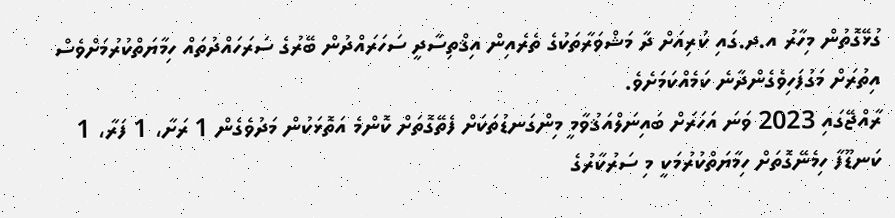ގުޅޭގޮތުން މިހާރު އ.ދ.ގައި ކުރިއަށް ދާ މަޝްވަރާތަކުގެ ތެރެއިން އިޤްތިސާދީ ސަހަރައްދުން ބޭރުގެ ސަރަހައްދުތައް ހިމާޔަތްކުރުމަށްވެސް އިތުރަށް މަގުފަހިވެގެންދާނެ ކަމެއްކަމަށެވެ.
ރާއްޖޭގައި 2023 ވަނަ އަހަރަށް ބައިނަލްއަޤުވާމީ މިންގަނޑުތަކަށް ފެތޭގޮތަށް ކޮންމެ އަތޮޅަކުން މަދުވެގެން 1 ރަށާ، 1 ފަރާ، 1 ކަނޑޫފާ ހިމެނޭގޮތަށް ހިމާޔަތްކުރުމަކީ މި ސަރުކާރުގެ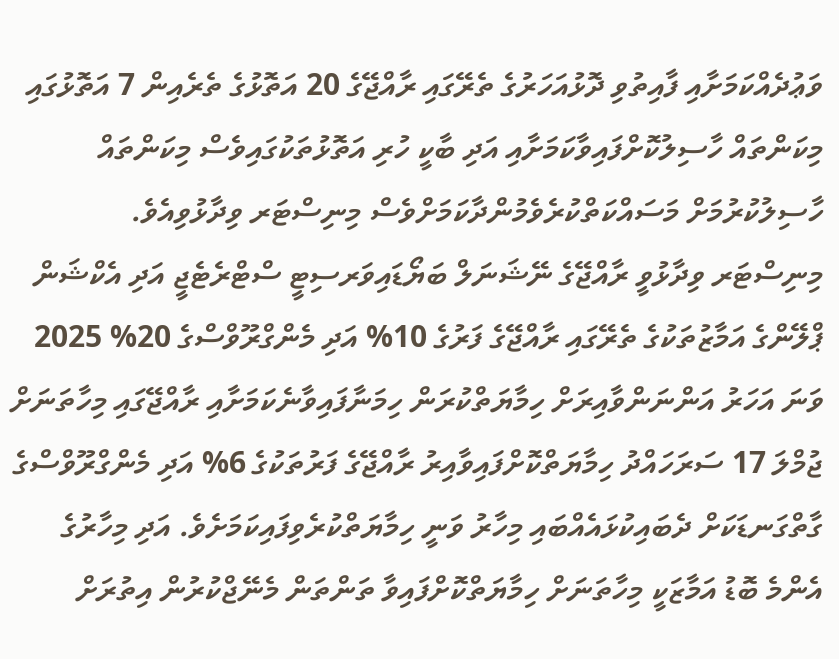ވަޢުދެއްކަމަށާއި ފާއިތުވި ދޮޅުއަހަރުގެ ތެރޭގައި ރާއްޖޭގެ 20 އަތޮޅުގެ ތެރެއިން 7 އަތޮޅުގައި މިކަންތައް ހާސިލުކޮށްފައިވާކަމަށާއި އަދި ބާކީ ހުރި އަތޮޅުތަކުގައިވެސް މިކަންތައް ހާސިލުކުރުމަށް މަސައްކަތްކުރެވެމުންދާކަމަށްވެސް މިނިސްޓަރ ވިދާޅުވިއެވެ.
މިނިސްޓަރ ވިދާޅުވީ ރާއްޖޭގެ ނޭޝަނަލް ބަޔޯޑައިވަރސިޓީ ސްޓްރެޓެޖީ އަދި އެކްޝަން ޕްލޭންގެ އަމާޒުތަކުގެ ތެރޭގައި ރާއްޖޭގެ ފަރުގެ 10% އަދި މެންގްރޫވްސްގެ 20% 2025 ވަނަ އަހަރު އަންނަންވާއިރަށް ހިމާޔަތްކުރަން ހިމަނާފައިވާނެކަމަށާއި ރާއްޖޭގައި މިހާތަނަށް ޖުމްލަ 17 ސަރަހައްދު ހިމާޔަތްކޮށްފައިވާއިރު ރާއްޖޭގެ ފަރުތަކުގެ 6% އަދި މެންގްރޫވްސްގެ ގާތްގަނޑަކަށް ދެބައިކުޅައެއްބައި މިހާރު ވަނީ ހިމާޔަތްކުރެވިފައިކަމަށެވެ. އަދި މިހާރުގެ އެންމެ ބޮޑު އަމާޒަކީ މިހާތަނަށް ހިމާޔަތްކޮށްފައިވާ ތަންތަން މެނޭޖްކުރުން އިތުރަށް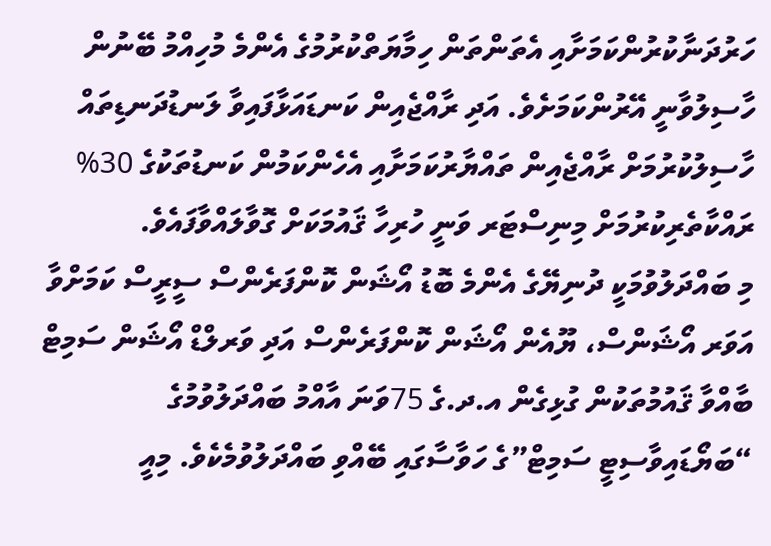ހަރުދަނާކުރުންކަމަށާއި އެތަންތަން ހިމާޔަތްކުރުމުގެ އެންމެ މުހިއްމު ބޭނުން ހާސިލުވާނީ އޭރުންކަމަށެވެ. އަދި ރާއްޖެއިން ކަނޑައަޅާފައިވާ ލަނޑުދަނޑިތައް ހާސިލުކުރުމަށް ރާއްޖެއިން ތައްޔާރުކަމަށާއި އެހެންކަމުން ކަނޑުތަކުގެ 30% ރައްކާތެރިކުރުމަށް މިނިސްޓަރ ވަނީ ހުރިހާ ޤައުމަކަށް ގޮވާލައްވާފައެވެ.
މި ބައްދަލުވުމަކީ ދުނިޔޭގެ އެންމެ ބޮޑު އޯޝަން ކޮންފަރެންސް ސީރީސް ކަމަށްވާ އަވަރ އޯޝަންސް، ޔޫއެން އޯޝަން ކޮންފަރެންސް އަދި ވަރލްޑް އޯޝަން ސަމިޓް ބާއްވާ ޤައުމުތަކުން ގުޅިގެން އ.ދ.ގެ 75ވަނަ އާއްމު ބައްދަލުވުމުގެ “ބަޔޯޑައިވާސިޓީ ސަމިޓް”ގެ ހަވާސާގައި ބޭއްވި ބައްދަލުވުމެކެވެ. މިއީ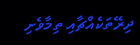ދިރޭތަކެއްޗާއި ތިމާވެށި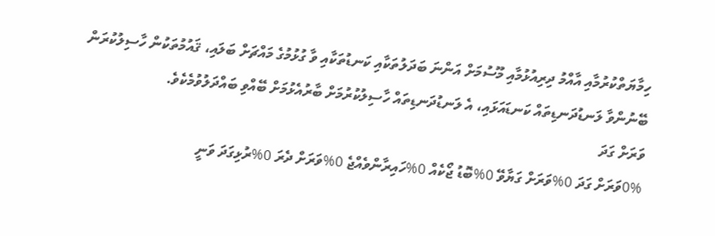ހިމާޔަތްކުރުމާއި އާއްމު ދިރިއުޅުމާއި މޫސުމަށް އަންނަ ބަދަލުތަކާއި ކަނޑުތަކާއި ވާ ގުޅުމުގެ މައްޗަށް ބަލައި، ޤައުމުތަކުން ހާސިލުކުރަން ބޭނުންވާ ލަނޑުދަނޑިތައް ކަނޑައަޅައި، އެ ލަނޑުދަނޑިތައް ހާސިލުކުރުމަށް ބާރުއެޅުމަށް ބޭއްވި ބައްދަލުވުމެކެވެ.
ވަރަށް ގަދަ
0%ވަރަށް ގަދަ 0%ވަރަށް ގަޔާވޭ 0%ބޮޑު ޖޯކެއް 0%ހައިރާންވެއްޖެ 0%ވަރަށް ދެރަ 0%ރުޅިގަދަ ވަނީ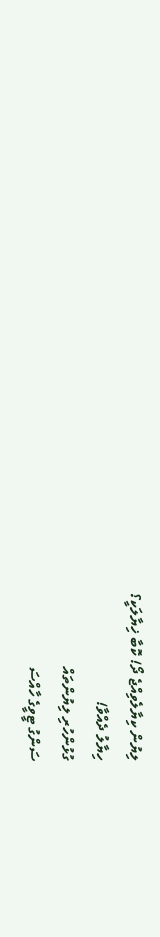ލިޔުން ކިޔާލެވިއްޖެ ދޯ! ކޮބާ ޚިޔާލަކީ؟
ހިޔާލު ދެއްވާ!
ގުޅުންހުރި ލިޔުންތައް
ސަންގު ޓީވީގެ ހާއްސަ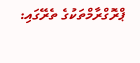ޕްރޮގްރާމްތަކުގެ ތެރޭގައި: